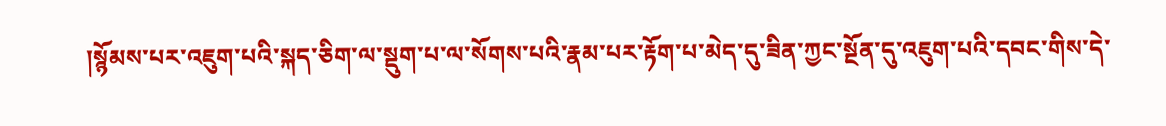།སྙོམས་པར་འཇུག་པའི་སྐད་ཅིག་ལ་སྡུག་པ་ལ་སོགས་པའི་རྣམ་པར་རྟོག་པ་མེད་དུ་ཟིན་ཀྱང་སྔོན་དུ་འཇུག་པའི་དབང་གིས་དེ་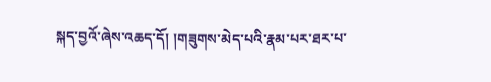སྐད་བྱའོ་ཞེས་འཆད་དོ། །གཟུགས་མེད་པའི་རྣམ་པར་ཐར་པ་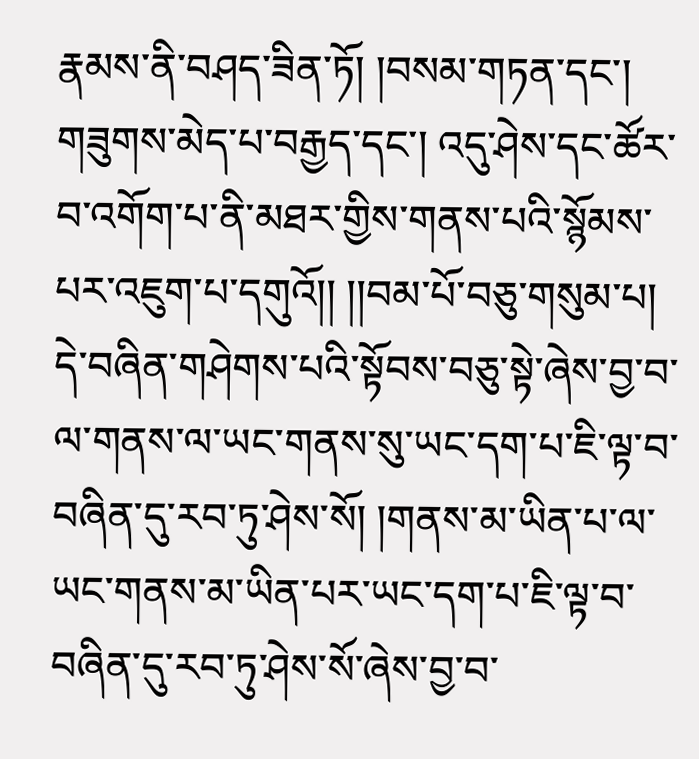རྣམས་ནི་བཤད་ཟིན་ཏོ། །བསམ་གཏན་དང་། གཟུགས་མེད་པ་བརྒྱད་དང་། འདུ་ཤེས་དང་ཚོར་བ་འགོག་པ་ནི་མཐར་གྱིས་གནས་པའི་སྙོམས་པར་འཇུག་པ་དགུའོ།། །།བམ་པོ་བཅུ་གསུམ་པ། དེ་བཞིན་གཤེགས་པའི་སྟོབས་བཅུ་སྟེ་ཞེས་བྱ་བ་ལ་གནས་ལ་ཡང་གནས་སུ་ཡང་དག་པ་ཇི་ལྟ་བ་བཞིན་དུ་རབ་ཏུ་ཤེས་སོ། །གནས་མ་ཡིན་པ་ལ་ཡང་གནས་མ་ཡིན་པར་ཡང་དག་པ་ཇི་ལྟ་བ་བཞིན་དུ་རབ་ཏུ་ཤེས་སོ་ཞེས་བྱ་བ་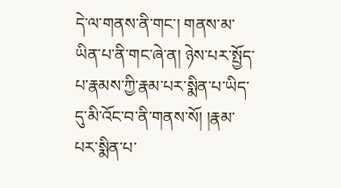དེ་ལ་གནས་ནི་གང་། གནས་མ་ཡིན་པ་ནི་གང་ཞེ་ན། ཉེས་པར་སྤྱོད་པ་རྣམས་ཀྱི་རྣམ་པར་སྨིན་པ་ཡིད་དུ་མི་འོང་བ་ནི་གནས་སོ། །རྣམ་པར་སྨིན་པ་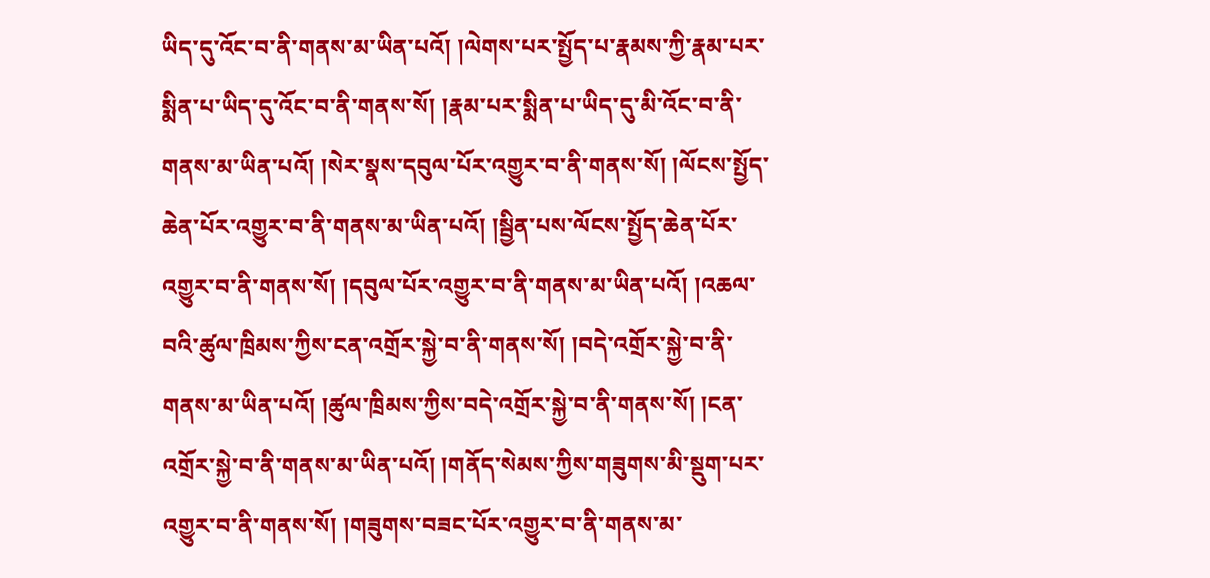ཡིད་དུ་འོང་བ་ནི་གནས་མ་ཡིན་པའོ། །ལེགས་པར་སྤྱོད་པ་རྣམས་ཀྱི་རྣམ་པར་སྨིན་པ་ཡིད་དུ་འོང་བ་ནི་གནས་སོ། །རྣམ་པར་སྨིན་པ་ཡིད་དུ་མི་འོང་བ་ནི་གནས་མ་ཡིན་པའོ། །སེར་སྣས་དབུལ་པོར་འགྱུར་བ་ནི་གནས་སོ། །ལོངས་སྤྱོད་ཆེན་པོར་འགྱུར་བ་ནི་གནས་མ་ཡིན་པའོ། །སྦྱིན་པས་ལོངས་སྤྱོད་ཆེན་པོར་འགྱུར་བ་ནི་གནས་སོ། །དབུལ་པོར་འགྱུར་བ་ནི་གནས་མ་ཡིན་པའོ། །འཆལ་བའི་ཚུལ་ཁྲིམས་ཀྱིས་ངན་འགྲོར་སྐྱེ་བ་ནི་གནས་སོ། །བདེ་འགྲོར་སྐྱེ་བ་ནི་གནས་མ་ཡིན་པའོ། །ཚུལ་ཁྲིམས་ཀྱིས་བདེ་འགྲོར་སྐྱེ་བ་ནི་གནས་སོ། །ངན་འགྲོར་སྐྱེ་བ་ནི་གནས་མ་ཡིན་པའོ། །གནོད་སེམས་ཀྱིས་གཟུགས་མི་སྡུག་པར་འགྱུར་བ་ནི་གནས་སོ། །གཟུགས་བཟང་པོར་འགྱུར་བ་ནི་གནས་མ་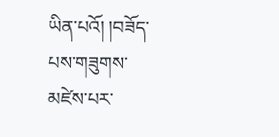ཡིན་པའོ། །བཟོད་པས་གཟུགས་མཛེས་པར་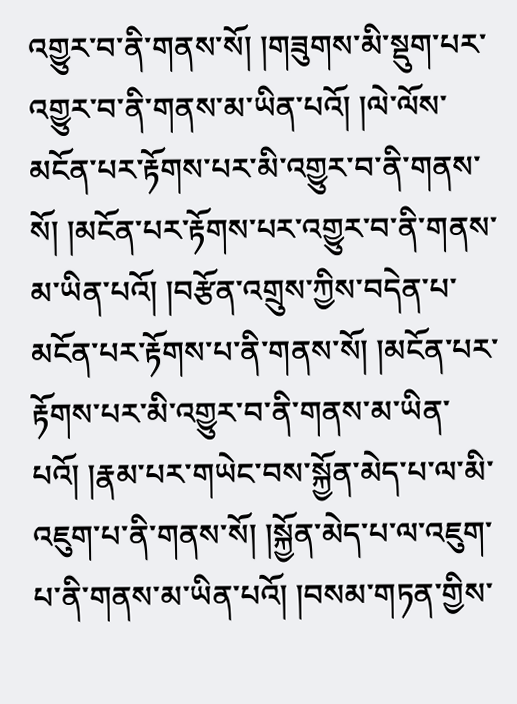འགྱུར་བ་ནི་གནས་སོ། །གཟུགས་མི་སྡུག་པར་འགྱུར་བ་ནི་གནས་མ་ཡིན་པའོ། །ལེ་ལོས་མངོན་པར་རྟོགས་པར་མི་འགྱུར་བ་ནི་གནས་སོ། །མངོན་པར་རྟོགས་པར་འགྱུར་བ་ནི་གནས་མ་ཡིན་པའོ། །བརྩོན་འགྲུས་ཀྱིས་བདེན་པ་མངོན་པར་རྟོགས་པ་ནི་གནས་སོ། །མངོན་པར་རྟོགས་པར་མི་འགྱུར་བ་ནི་གནས་མ་ཡིན་པའོ། །རྣམ་པར་གཡེང་བས་སྐྱོན་མེད་པ་ལ་མི་འཇུག་པ་ནི་གནས་སོ། །སྐྱོན་མེད་པ་ལ་འཇུག་པ་ནི་གནས་མ་ཡིན་པའོ། །བསམ་གཏན་གྱིས་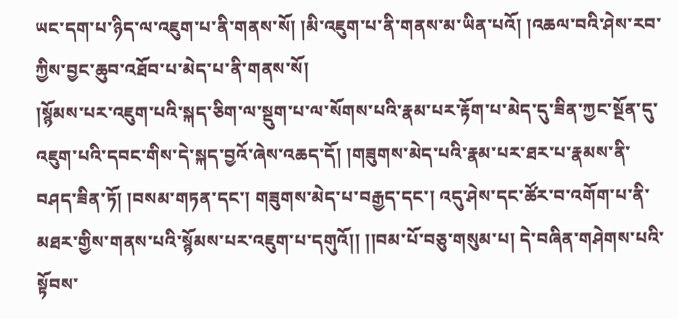ཡང་དག་པ་ཉིད་ལ་འཇུག་པ་ནི་གནས་སོ། །མི་འཇུག་པ་ནི་གནས་མ་ཡིན་པའོ། །འཆལ་བའི་ཤེས་རབ་ཀྱིས་བྱང་ཆུབ་འཐོབ་པ་མེད་པ་ནི་གནས་སོ།
།སྙོམས་པར་འཇུག་པའི་སྐད་ཅིག་ལ་སྡུག་པ་ལ་སོགས་པའི་རྣམ་པར་རྟོག་པ་མེད་དུ་ཟིན་ཀྱང་སྔོན་དུ་འཇུག་པའི་དབང་གིས་དེ་སྐད་བྱའོ་ཞེས་འཆད་དོ། །གཟུགས་མེད་པའི་རྣམ་པར་ཐར་པ་རྣམས་ནི་བཤད་ཟིན་ཏོ། །བསམ་གཏན་དང་། གཟུགས་མེད་པ་བརྒྱད་དང་། འདུ་ཤེས་དང་ཚོར་བ་འགོག་པ་ནི་མཐར་གྱིས་གནས་པའི་སྙོམས་པར་འཇུག་པ་དགུའོ།། །།བམ་པོ་བཅུ་གསུམ་པ། དེ་བཞིན་གཤེགས་པའི་སྟོབས་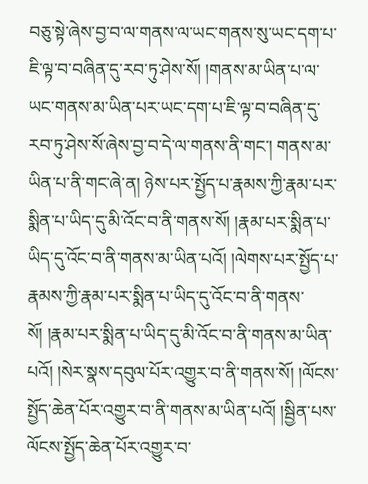བཅུ་སྟེ་ཞེས་བྱ་བ་ལ་གནས་ལ་ཡང་གནས་སུ་ཡང་དག་པ་ཇི་ལྟ་བ་བཞིན་དུ་རབ་ཏུ་ཤེས་སོ། །གནས་མ་ཡིན་པ་ལ་ཡང་གནས་མ་ཡིན་པར་ཡང་དག་པ་ཇི་ལྟ་བ་བཞིན་དུ་རབ་ཏུ་ཤེས་སོ་ཞེས་བྱ་བ་དེ་ལ་གནས་ནི་གང་། གནས་མ་ཡིན་པ་ནི་གང་ཞེ་ན། ཉེས་པར་སྤྱོད་པ་རྣམས་ཀྱི་རྣམ་པར་སྨིན་པ་ཡིད་དུ་མི་འོང་བ་ནི་གནས་སོ། །རྣམ་པར་སྨིན་པ་ཡིད་དུ་འོང་བ་ནི་གནས་མ་ཡིན་པའོ། །ལེགས་པར་སྤྱོད་པ་རྣམས་ཀྱི་རྣམ་པར་སྨིན་པ་ཡིད་དུ་འོང་བ་ནི་གནས་སོ། །རྣམ་པར་སྨིན་པ་ཡིད་དུ་མི་འོང་བ་ནི་གནས་མ་ཡིན་པའོ། །སེར་སྣས་དབུལ་པོར་འགྱུར་བ་ནི་གནས་སོ། །ལོངས་སྤྱོད་ཆེན་པོར་འགྱུར་བ་ནི་གནས་མ་ཡིན་པའོ། །སྦྱིན་པས་ལོངས་སྤྱོད་ཆེན་པོར་འགྱུར་བ་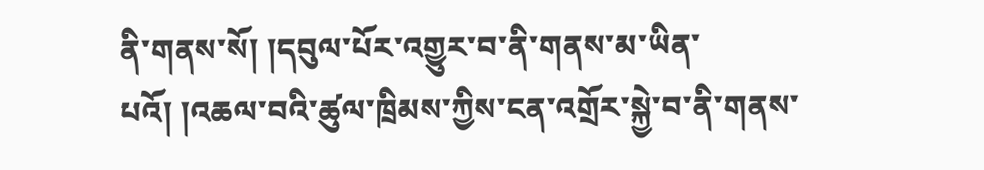ནི་གནས་སོ། །དབུལ་པོར་འགྱུར་བ་ནི་གནས་མ་ཡིན་པའོ། །འཆལ་བའི་ཚུལ་ཁྲིམས་ཀྱིས་ངན་འགྲོར་སྐྱེ་བ་ནི་གནས་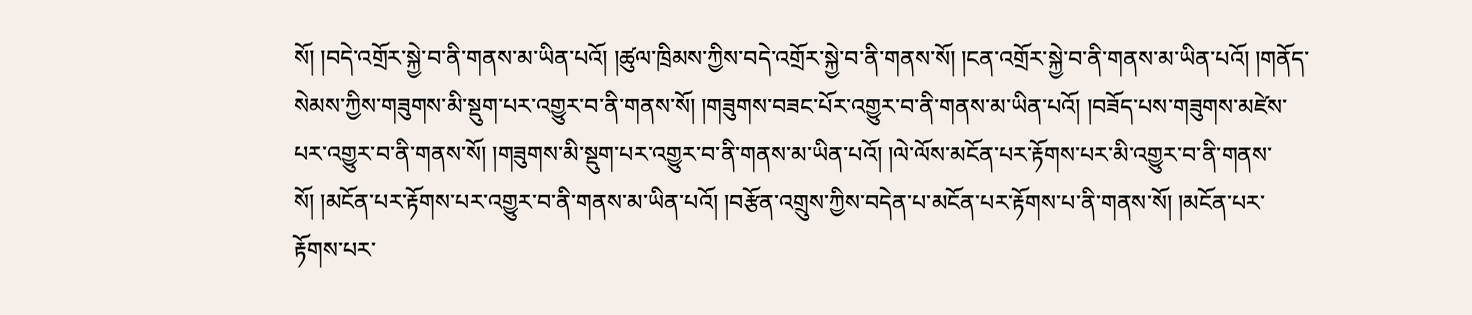སོ། །བདེ་འགྲོར་སྐྱེ་བ་ནི་གནས་མ་ཡིན་པའོ། །ཚུལ་ཁྲིམས་ཀྱིས་བདེ་འགྲོར་སྐྱེ་བ་ནི་གནས་སོ། །ངན་འགྲོར་སྐྱེ་བ་ནི་གནས་མ་ཡིན་པའོ། །གནོད་སེམས་ཀྱིས་གཟུགས་མི་སྡུག་པར་འགྱུར་བ་ནི་གནས་སོ། །གཟུགས་བཟང་པོར་འགྱུར་བ་ནི་གནས་མ་ཡིན་པའོ། །བཟོད་པས་གཟུགས་མཛེས་པར་འགྱུར་བ་ནི་གནས་སོ། །གཟུགས་མི་སྡུག་པར་འགྱུར་བ་ནི་གནས་མ་ཡིན་པའོ། །ལེ་ལོས་མངོན་པར་རྟོགས་པར་མི་འགྱུར་བ་ནི་གནས་སོ། །མངོན་པར་རྟོགས་པར་འགྱུར་བ་ནི་གནས་མ་ཡིན་པའོ། །བརྩོན་འགྲུས་ཀྱིས་བདེན་པ་མངོན་པར་རྟོགས་པ་ནི་གནས་སོ། །མངོན་པར་རྟོགས་པར་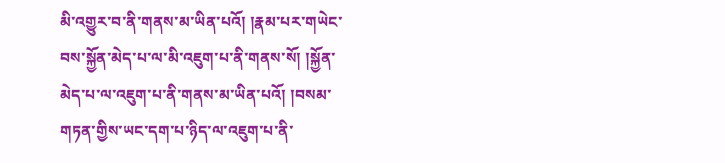མི་འགྱུར་བ་ནི་གནས་མ་ཡིན་པའོ། །རྣམ་པར་གཡེང་བས་སྐྱོན་མེད་པ་ལ་མི་འཇུག་པ་ནི་གནས་སོ། །སྐྱོན་མེད་པ་ལ་འཇུག་པ་ནི་གནས་མ་ཡིན་པའོ། །བསམ་གཏན་གྱིས་ཡང་དག་པ་ཉིད་ལ་འཇུག་པ་ནི་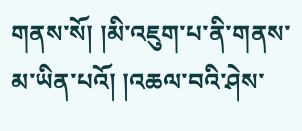གནས་སོ། །མི་འཇུག་པ་ནི་གནས་མ་ཡིན་པའོ། །འཆལ་བའི་ཤེས་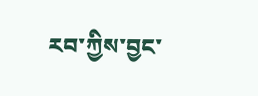རབ་ཀྱིས་བྱང་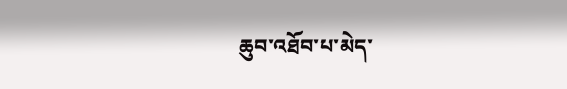ཆུབ་འཐོབ་པ་མེད་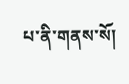པ་ནི་གནས་སོ།